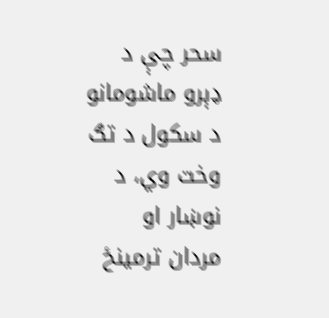سحر چې د ډېرو ماشومانو د سکول د تګ وخت وي، د نوښار او مردان ترمينځ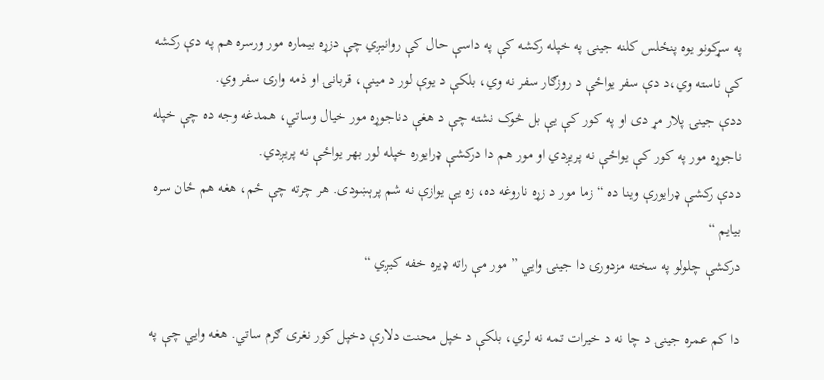په سړکونو يوه پنځلس کلنه جينۍ په خپله رکشه کې په داسې حال کې روانيږي چې دزړه بيماره مور ورسره هم په دې رکشه کې ناسته وي،د دې سفر يواځې د روزګار سفر نه وي، بلکې د يوې لور د مينې، قربانۍ او ذمه وارۍ سفر وي.
ددې جينۍ پلار مړ دى او په کور کې يې بل څوک نشته چې د هغې دناجوړه مور خيال وساتي، همدغه وجه ده چې خپله ناجوړه مور په کور کې يواځې نه پريږدي او مور هم دا درکشې ډرايوره خپله لور بهر يواځې نه پريږدي.
ددې رکشې ډرايورې وينا ده “زما مور د زړه ناروغه ده، زه يې يوازې نه شم پرېښودى. هر چرته چې ځم، هغه هم ځان سره بيايم “
درکشې چلولو په سخته مزدورۍ دا جينۍ وايي ” مور مې راته ډيره خفه کيږي “

دا کم عمره جينۍ د چا نه د خيرات تمه نه لري، بلکې د خپل محنت دلارې دخپل کور نغرى ګرم ساتي. هغه وايي چې په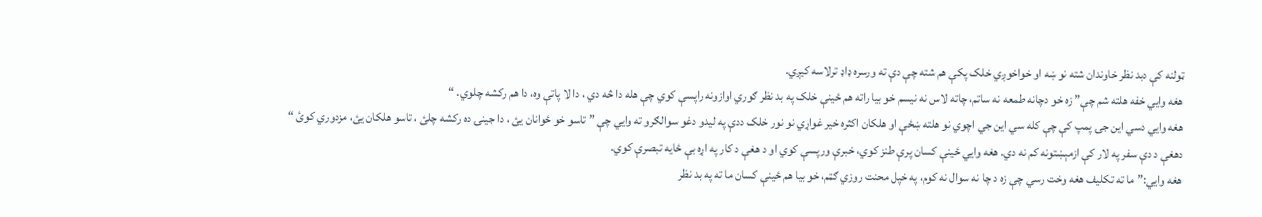ټولنه کې دبد نظر خاوندان شته نو ښه او خواخوږي خلک پکې هم شته چې دې ته ورسره ډاډ ترلاسه کيږي.
هغه وايي خفه هلته شم چې” زه خو دچانه طمعه نه ساتم، چاته لاس نه نيسم خو بيا راته هم ځينې خلک په بد نظر ګوري اوازونه راپسې کوي چې هله دا څه دي ، دا لا پاتې وه، دا هم رکشه چلوي. “
هغه وايي دسي اين جۍ پمپ کې چې کله سي اين جي اچوي نو هلته ښځې او هلکان اکثره خير غواړي نو نور خلک ددې په ليدو دغو سوالګرو ته وايي چې ” تاسو خو ځوانان يئ ، دا جينۍ ده رکشه چلئ ، تاسو هلکان يئ، مزدوري کوئ “
دهغې د دې سفر په لار کې ازمېښتونه کم نه دي. هغه وايي ځينې کسان پرې طنز کوي، خبرې ورپسې کوي او د هغې د کار په اړه بې ځايه تبصرې کوي.
هغه وايي:”ما ته تکليف هغه وخت رسي چې زه د چا نه سوال نه کوم، په خپل محنت روزي ګټم، خو بيا هم ځينې کسان ما ته په بد نظر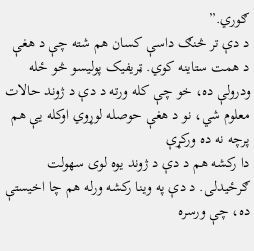ګوري.”
د دې تر څنګ داسې کسان هم شته چې د هغې د همت ستاينه کوي. ټريفيک پوليسو څو ځله ودرولې ده، خو چې کله ورته د دې د ژوند حالات معلوم شي، نو د هغې حوصله لوړوي اوکله يې هم پرچه نه ده ورکړې
دا رکشه هم د دې د ژوند يوه لوى سهولت ګرځيدلى. د دې په وينا رکشه ورله هم چا اخيستې ده، چې ورسره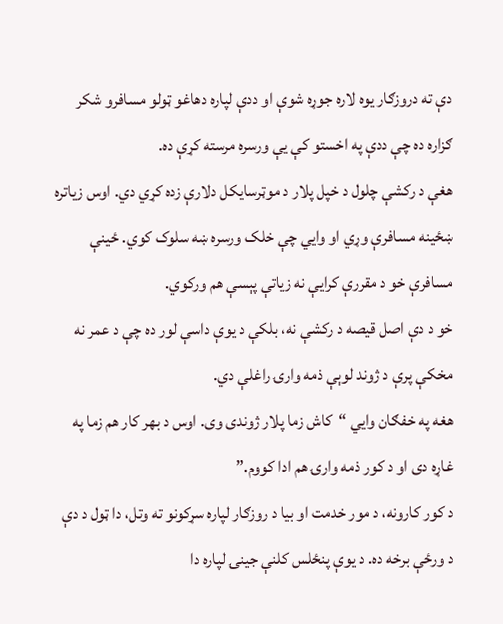دې ته دروزګار يوه لاره جوړه شوې او ددې لپاره دهاغو ټولو مسافرو شکر ګزاره ده چې ددې په اخستو کې يې ورسره مرسته کړې ده.
هغې د رکشې چلول د خپل پلار د موټرسايکل دلارې زده کړي دي. اوس زياتره ښځينه مسافرې وړي او وايي چې خلک ورسره ښه سلوک کوي. ځينې مسافرې خو د مقررې کرايې نه زياتې پېسې هم ورکوي.
خو د دې اصل قيصه د رکشې نه، بلکې د يوې داسې لور ده چې د عمر نه مخکې پرې د ژوند لوېې ذمه وارۍ راغلې دي.
هغه په خفګان وايي “کاش زما پلار ژوندی وى. اوس د بهر کار هم زما په غاړه دى او د کور ذمه وارۍ هم ادا کووم.”
د کور کارونه، د مور خدمت او بيا د روزګار لپاره سړکونو ته وتل، دا ټول د دې د ورځې برخه ده. د يوې پنځلس کلنې جينۍ لپاره دا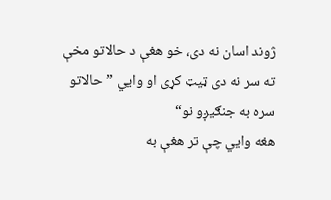ژوند اسان نه دى، خو هغې د حالاتو مخې ته سر نه دى ټيټ کړى او وايي ”حالاتو سره به جنګيږو نو“
هغه وايي چې تر هغې به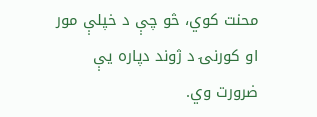محنت کوي، څو چې د خپلې مور او کورنۍ د ژوند دپاره يې ضرورت وي.